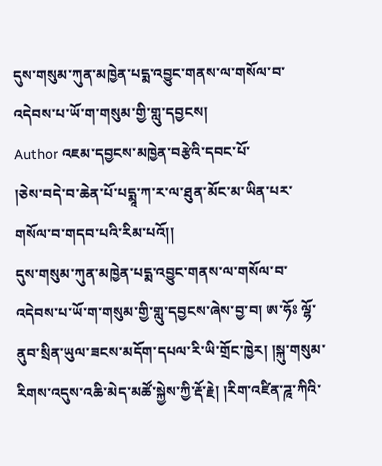དུས་གསུམ་ཀུན་མཁྱེན་པདྨ་འབྱུང་གནས་ལ་གསོལ་བ་འདེབས་པ་ཡོ་ག་གསུམ་གྱི་གླུ་དབྱངས།
Author འཇམ་དབྱངས་མཁྱེན་བརྩེའི་དབང་པོ་
།ཅེས་བདེ་བ་ཆེན་པོ་པདྨཱ་ཀ་ར་ལ་ཐུན་མོང་མ་ཡིན་པར་གསོལ་བ་གདབ་པའི་རིམ་པའོ།།
དུས་གསུམ་ཀུན་མཁྱེན་པདྨ་འབྱུང་གནས་ལ་གསོལ་བ་འདེབས་པ་ཡོ་ག་གསུམ་གྱི་གླུ་དབྱངས་ཞེས་བྱ་བ། ཨ་ཧོཿ ལྷོ་ནུབ་སྲིན་ཡུལ་ཟངས་མདོག་དཔལ་རི་ཡི་གྲོང་ཁྱེར། །སྐུ་གསུམ་རིགས་འདུས་འཆི་མེད་མཚོ་སྐྱེས་ཀྱི་རྡོ་རྗེ། །རིག་འཛིན་ཌཱ་ཀིའི་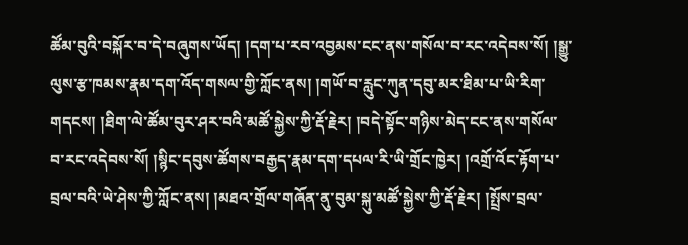ཚོམ་བུའི་བསྐོར་བ་དེ་བཞུགས་ཡོད། །དག་པ་རབ་འབྱམས་ངང་ནས་གསོལ་བ་རང་འདེབས་སོ། །སྒྱུ་ལུས་རྩ་ཁམས་རྣམ་དག་འོད་གསལ་གྱི་ཀློང་ནས། །གཡོ་བ་རླུང་ཀུན་དབུ་མར་ཐིམ་པ་ཡི་རིག་གདངས། །ཐིག་ལེ་ཚོམ་བུར་ཤར་བའི་མཚོ་སྐྱེས་ཀྱི་རྡོ་རྗེར། །བདེ་སྟོང་གཉིས་མེད་ངང་ནས་གསོལ་བ་རང་འདེབས་སོ། །སྙིང་དབུས་ཚོགས་བརྒྱད་རྣམ་དག་དཔལ་རི་ཡི་གྲོང་ཁྱེར། །འགྲོ་འོང་རྟོག་པ་བྲལ་བའི་ཡེ་ཤེས་ཀྱི་ཀློང་ནས། །མཐའ་གྲོལ་གཞོན་ནུ་བུམ་སྐུ་མཚོ་སྐྱེས་ཀྱི་རྡོ་རྗེར། །སྤྲོས་བྲལ་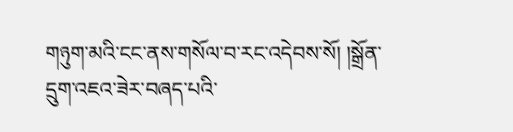གཉུག་མའི་ངང་ནས་གསོལ་བ་རང་འདེབས་སོ། །སྒྲོན་དྲུག་འཇའ་ཟེར་བཞད་པའི་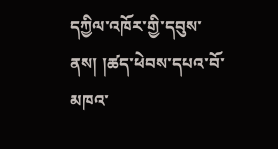དཀྱིལ་འཁོར་གྱི་དབུས་ནས། །ཚད་ཕེབས་དཔའ་བོ་མཁའ་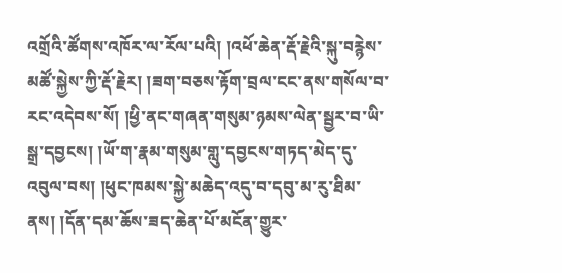འགྲོའི་ཚོགས་འཁོར་ལ་རོལ་པའི། །འཕོ་ཆེན་རྡོ་རྗེའི་སྐུ་བརྙེས་མཚོ་སྐྱེས་ཀྱི་རྡོ་རྗེར། །ཟག་བཅས་རྟོག་བྲལ་ངང་ནས་གསོལ་བ་རང་འདེབས་སོ། །ཕྱི་ནང་གཞན་གསུམ་ཉམས་ལེན་སྦྱར་བ་ཡི་སྒྲ་དབྱངས། །ཡོ་ག་རྣམ་གསུམ་གླུ་དབྱངས་གཏད་མེད་དུ་འབུལ་བས། །ཕུང་ཁམས་སྐྱེ་མཆེད་འདུ་བ་དབུ་མ་རུ་ཐིམ་ནས། །དོན་དམ་ཆོས་ཟད་ཆེན་པོ་མངོན་གྱུར་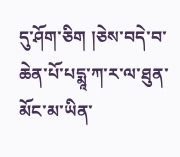དུ་ཤོག་ཅིག །ཅེས་བདེ་བ་ཆེན་པོ་པདྨཱ་ཀ་ར་ལ་ཐུན་མོང་མ་ཡིན་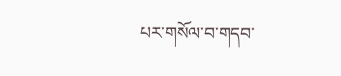པར་གསོལ་བ་གདབ་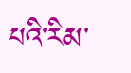པའི་རིམ་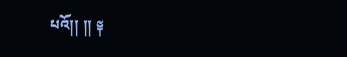པའོ།། །། ༈